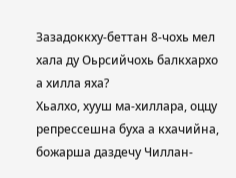Зазадоккху-беттан 8-чохь мел хала ду Оьрсийчохь балкхархо а хилла яха?
Хьалхо, хууш ма-хиллара, оццу репрессешна буха а кхачийна, божарша даздечу Чиллан-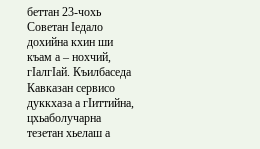беттан 23-чохь Советан Iедало дохийна кхин ши къам а – нохчий, гIалгIай. Къилбаседа Кавказан сервисо дуккхаза а гIиттийна, цхьаболучарна тезетан хьелаш а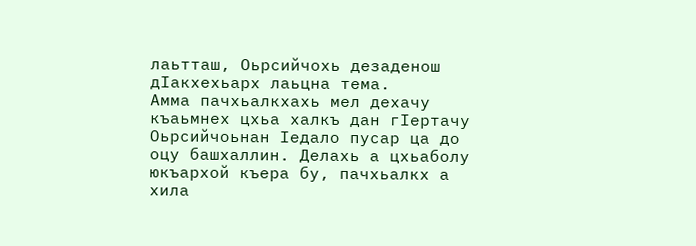лаьтташ, Оьрсийчохь дезаденош дIакхехьарх лаьцна тема.
Амма пачхьалкхахь мел дехачу къаьмнех цхьа халкъ дан гIертачу Оьрсийчоьнан Iедало пусар ца до оцу башхаллин. Делахь а цхьаболу юкъархой къера бу, пачхьалкх а хила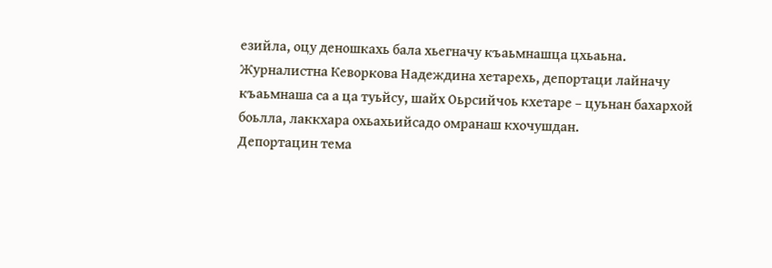езийла, оцу деношкахь бала хьегначу къаьмнашца цхьаьна.
Журналистна Кеворкова Надеждина хетарехь, депортаци лайначу къаьмнаша са а ца туьйсу, шайх Оьрсийчоь кхетаре – цуьнан бахархой боьлла, лаккхара охьахьийсадо омранаш кхочушдан.
Депортацин тема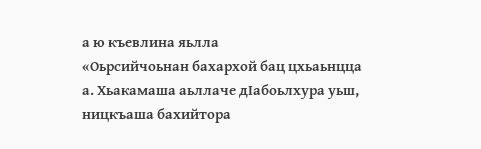а ю къевлина яьлла
«Оьрсийчоьнан бахархой бац цхьаьнцца а. Хьакамаша аьллаче дIабоьлхура уьш, ницкъаша бахийтора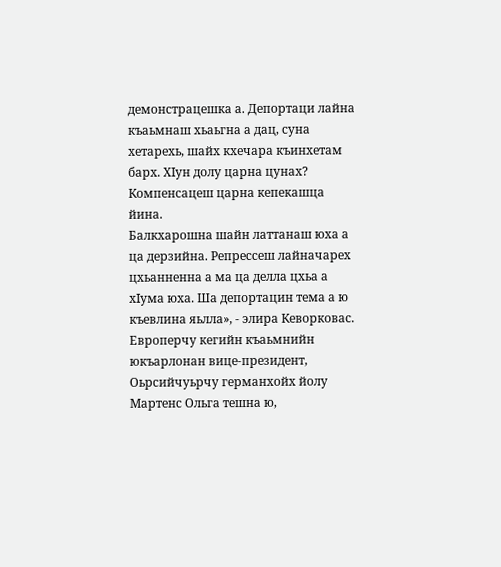демонстрацешка а. Депортаци лайна къаьмнаш хьаьгна а дац, суна хетарехь, шайх кхечара къинхетам барх. ХIун долу царна цунах? Компенсацеш царна кепекашца йина.
Балкхарошна шайн латтанаш юха а ца дерзийна. Репрессеш лайначарех цхьанненна а ма ца делла цхьа а хIума юха. Ша депортацин тема а ю къевлина яьлла», - элира Кеворковас.
Европерчу кегийн къаьмнийн юкъарлонан вице-президент, Оьрсийчуьрчу германхойх йолу Мартенс Ольга тешна ю,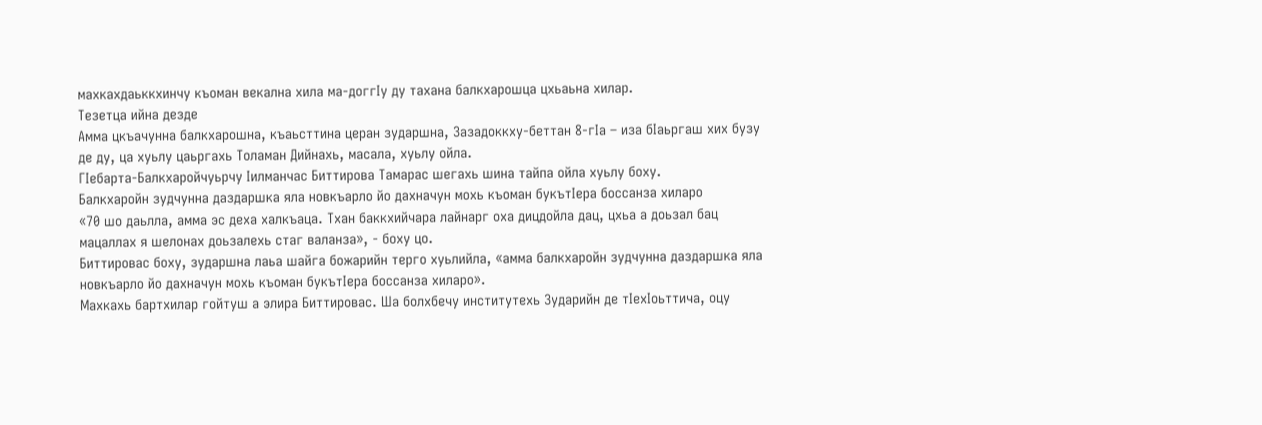махкахдаьккхинчу къоман векална хила ма-доггIу ду тахана балкхарошца цхьаьна хилар.
Тезетца ийна дезде
Амма цкъачунна балкхарошна, къаьсттина церан зударшна, Зазадоккху-беттан 8-гIа – иза бIаьргаш хих бузу де ду, ца хуьлу цаьргахь Толаман Дийнахь, масала, хуьлу ойла.
ГIебарта-Балкхаройчуьрчу Iилманчас Биттирова Тамарас шегахь шина тайпа ойла хуьлу боху.
Балкхаройн зудчунна даздаршка яла новкъарло йо дахначун мохь къоман букътIера боссанза хиларо
«70 шо даьлла, амма эс деха халкъаца. Тхан баккхийчара лайнарг оха дицдойла дац, цхьа а доьзал бац мацаллах я шелонах доьзалехь стаг валанза», - боху цо.
Биттировас боху, зударшна лаьа шайга божарийн терго хуьлийла, «амма балкхаройн зудчунна даздаршка яла новкъарло йо дахначун мохь къоман букътIера боссанза хиларо».
Махкахь бартхилар гойтуш а элира Биттировас. Ша болхбечу институтехь Зударийн де тIехIоьттича, оцу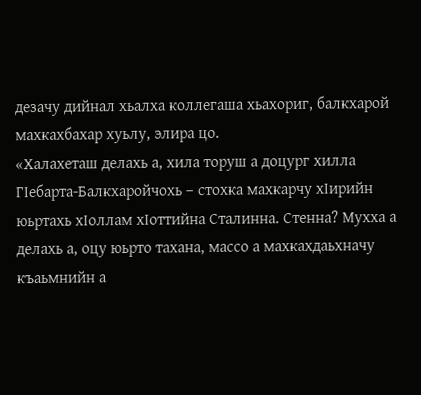дезачу дийнал хьалха коллегаша хьахориг, балкхарой махкахбахар хуьлу, элира цо.
«Халахеташ делахь а, хила торуш а доцург хилла ГIебарта-Балкхаройчохь – стохка махкарчу хIирийн юьртахь хIоллам хIоттийна Сталинна. Стенна? Мухха а делахь а, оцу юьрто тахана, массо а махкахдаьхначу къаьмнийн а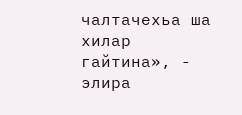чалтачехьа ша хилар гайтина», - элира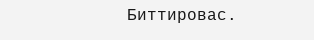Биттировас.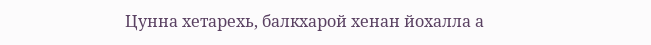Цунна хетарехь, балкхарой хенан йохалла а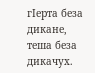гIерта беза дикане, теша беза дикачух.